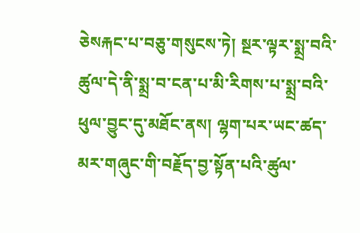ཅེསརྐང་པ་བཅུ་གསུངས་ཏེ། སྔར་ལྟར་སྨྲ་བའི་ཚུལ་དེ་ནི་སྨྲ་བ་ངན་པ་མི་རིགས་པ་སྨྲ་བའི་ཕུལ་བྱུང་དུ་མཐོང་ནས། ལྷག་པར་ཡང་ཚད་མར་གཞུང་གི་བརྗོད་བྱ་སྟོན་པའི་ཚུལ་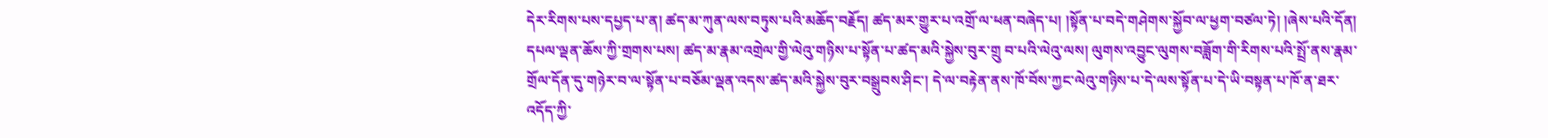དེར་རིགས་པས་དཔྱད་པ་ན། ཚད་མ་ཀུན་ལས་བཏུས་པའི་མཆོད་བརྗོད། ཚད་མར་གྱུར་པ་འགྲོ་ལ་ཕན་བཞེད་པ། །སྟོན་པ་བདེ་གཤེགས་སྐྱོབ་ལ་ཕྱག་བཙལ་ཏེ། །ཞེས་པའི་དོན། དཔལ་ལྡན་ཆོས་ཀྱི་གྲགས་པས། ཚད་མ་རྣམ་འགྲེལ་གྱི་ལེའུ་གཉིས་པ་སྟོན་པ་ཚད་མའི་སྐྱེས་བུར་གྲུ བ་པའི་ལེའུ་ལས། ལུགས་འབྱུང་ལུགས་བཟློག་གི་རིགས་པའི་སྤྲོ་ནས་རྣམ་གྲོལ་དོན་དུ་གཉེར་བ་ལ་སྟོན་པ་བཅོམ་ལྡན་འདས་ཚད་མའི་སྐྱེས་བུར་བསྒྲུབས་ཤིང་། དེ་ལ་བརྟེན་ནས་ཁོ་བོས་ཀྱང་ལེའུ་གཉིས་པ་དེ་ལས་སྟོན་པ་དེ་ཡི་བསྟན་པ་ཁོ་ན་ཐར་འདོད་ཀྱི་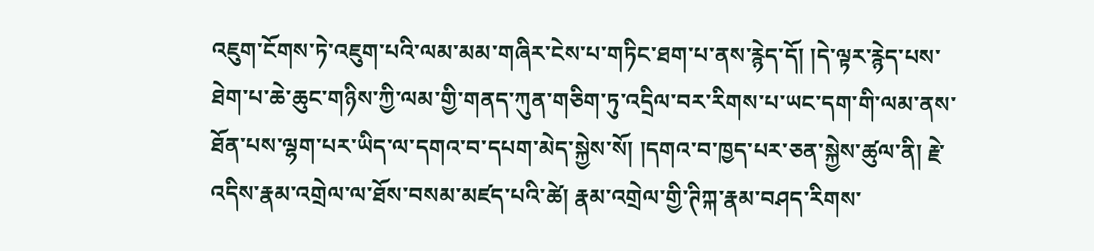འཇུག་ངོགས་ཏེ་འཇུག་པའི་ལམ་མམ་གཞིར་ངེས་པ་གཏིང་ཐག་པ་ནས་རྙེད་དོ། །དེ་ལྟར་རྙེད་པས་ཐེག་པ་ཆེ་ཆུང་གཉིས་ཀྱི་ལམ་གྱི་གནད་ཀུན་གཅིག་ཏུ་འདྲིལ་བར་རིགས་པ་ཡང་དག་གི་ལམ་ནས་ཐོན་པས་ལྷག་པར་ཡིད་ལ་དགའ་བ་དཔག་མེད་སྐྱེས་སོ། །དགའ་བ་ཁྱད་པར་ཅན་སྐྱེས་ཚུལ་ནི། རྗེ་འདིས་རྣམ་འགྲེལ་ལ་ཐོས་བསམ་མཛད་པའི་ཚེ། རྣམ་འགྲེལ་གྱི་ཊིཀྐ་རྣམ་བཤད་རིགས་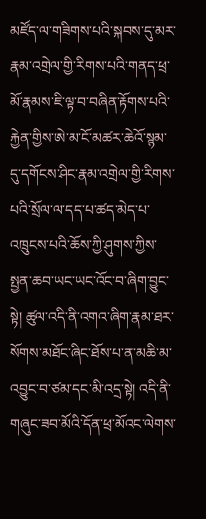མཛོད་ལ་གཟིགས་པའི་སྐབས་དུ་མར་རྣམ་འགྲེལ་གྱི་རིགས་པའི་གནད་ཕྲ་མོ་རྣམས་ཇི་ལྟ་བ་བཞིན་རྟོགས་པའི་རྐྱེན་གྱིས་ཨེ་མ་ངོ་མཚར་ཆེའོ་སྙམ་དུ་དགོངས་ཤིང་རྣམ་འགྲེལ་གྱི་རིགས་པའི་སྲོལ་ལ་དད་པ་ཚད་མེད་པ་འཁྲུངས་པའི་ཆོས་ཀྱི་ཤུགས་ཀྱིས་སྤྱན་ཆབ་ཡང་ཡང་འོང་བ་ཞིག་བྱུང་སྟེ། ཚུལ་འདི་ནི་འགའ་ཞིག་རྣམ་ཐར་སོགས་མཐོང་ཞིང་ཐོས་པ་ན་མཆི་མ་འབྱུང་བ་ཙམ་དང་མི་འདྲ་སྟེ། འདི་ནི་གཞུང་ཟབ་མོའི་དོན་ཕྲ་མོའང་ལེགས་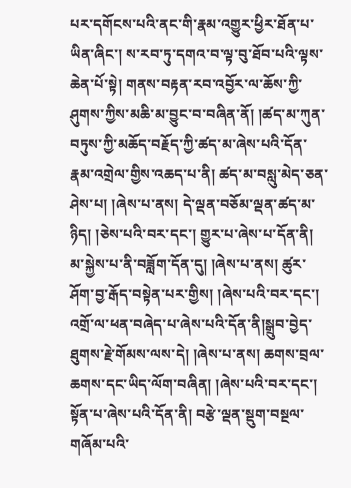པར་དགོངས་པའི་ནང་གི་རྣམ་འགྱུར་ཕྱིར་ཐོན་པ་ཡིན་ཞིང་། ས་རབ་ཏུ་དགའ་བ་ལྟ་བུ་ཐོབ་པའི་ལྟས་ཆེན་པོ་སྟེ། གནས་བརྟན་རབ་འབྱོར་ལ་ཆོས་ཀྱི་ཤུགས་ཀྱིས་མཆི་མ་བྱུང་བ་བཞིན་ནོ། །ཚད་མ་ཀུན་བཏུས་ཀྱི་མཆོད་བརྗོད་ཀྱི་ཚད་མ་ཞེས་པའི་དོན་རྣམ་འགྲེལ་གྱིས་འཆད་པ་ནི། ཚད་མ་བསླུ་མེད་ཅན་ཤེས་པ། །ཞེས་པ་ནས། དེ་ལྡན་བཅོམ་ལྡན་ཚད་མ་ཉིད། །ཅེས་པའི་བར་དང་། གྱུར་པ་ཞེས་པ་དོན་ནི། མ་སྐྱེས་པ་ནི་བཟློག་དོན་དུ། །ཞེས་པ་ནས། ཚུར་ཤོག་བྱ་རྒོད་བསྟེན་པར་གྱིས། །ཞེས་པའི་བར་དང་། འགྲོ་ལ་ཕན་བཞེད་པ་ཞེས་པའི་དོན་ནི།སྒྲུབ་བྱེད་ཐུགས་རྗེ་གོམས་ལས་དེ། །ཞེས་པ་ནས། ཆགས་བྲལ་ཆགས་དང་ཡིད་ལོག་བཞིན། །ཞེས་པའི་བར་དང་། སྟོན་པ་ཞེས་པའི་དོན་ནི། བརྩེ་ལྡན་སྡུག་བསྔལ་གཞོམ་པའི་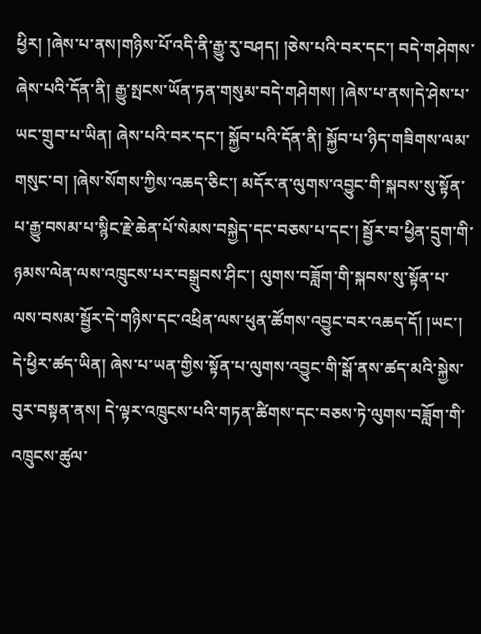ཕྱིར། །ཞེས་པ་ནས།གཉིས་པོ་འདི་ནི་རྒྱུ་རུ་བཤད། །ཅེས་པའི་བར་དང་། བདེ་གཤེགས་ཞེས་པའི་དོན་ནི། རྒྱུ་སྤངས་ཡོན་ཏན་གསུམ་བདེ་གཤེགས། །ཞེས་པ་ནས།དེ་ཤེས་པ་ཡང་གྲུབ་པ་ཡིན། ཞེས་པའི་བར་དང་། སྐྱོབ་པའི་དོན་ནི། སྐྱོབ་པ་ཉིད་གཟིགས་ལམ་གསུང་བ། །ཞེས་སོགས་ཀྱིས་འཆད་ཅིང་། མདོར་ན་ལུགས་འབྱུང་གི་སྐབས་སུ་སྟོན་པ་རྒྱུ་བསམ་པ་སྙིང་རྗེ་ཆེན་པོ་སེམས་བསྐྱེད་དང་བཅས་པ་དང་། སྦྱོར་བ་ཕྱིན་དྲུག་གི་ཉམས་ལེན་ལས་འཁྲུངས་པར་བསྒྲུབས་ཤིང་། ལུགས་བཟློག་གི་སྐབས་སུ་སྟོན་པ་ལས་བསམ་སྦྱོར་དེ་གཉིས་དང་འཕྲིན་ལས་ཕུན་ཚོགས་འབྱུང་བར་འཆད་དོ། །ཡང་། དེ་ཕྱིར་ཚད་ཡིན། ཞེས་པ་ཡན་གྱིས་སྟོན་པ་ལུགས་འབྱུང་གི་སྒོ་ནས་ཚད་མའི་སྐྱེས་བུར་བསྟན་ནས། དེ་ལྟར་འཁྲུངས་པའི་གཏན་ཚིགས་དང་བཅས་ཏེ་ལུགས་བཟློག་གི་འཁྲུངས་ཚུལ་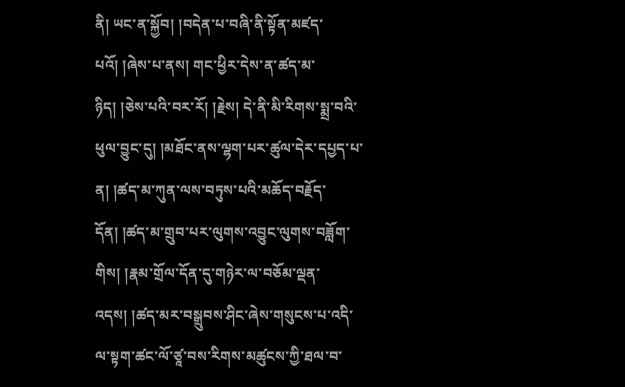ནི། ཡང་ན་སྐྱོབ། །བདེན་པ་བཞི་ནི་སྟོན་མཛད་པའོ། །ཞེས་པ་ནས། གང་ཕྱིར་དེས་ན་ཚད་མ་ཉིད། །ཅེས་པའི་བར་རོ། །རྗེས། དེ་ནི་མི་རིགས་སྨྲ་བའི་ཕུལ་བྱུང་དུ། །མཐོང་ནས་ལྷག་པར་ཚུལ་དེར་དཔྱད་པ་ན། །ཚད་མ་ཀུན་ལས་བཏུས་པའི་མཆོད་བརྗོད་དོན། །ཚད་མ་གྲུབ་པར་ལུགས་འབྱུང་ལུགས་བཟློག་གིས། །རྣམ་གྲོལ་དོན་དུ་གཉེར་ལ་བཅོམ་ལྡན་འདས། །ཚད་མར་བསྒྲུབས་ཤིང་ཞེས་གསུངས་པ་འདི་ལ་སྟག་ཚང་ལོ་ཙཱ་བས་རིགས་མཚུངས་ཀྱི་ཐལ་བ་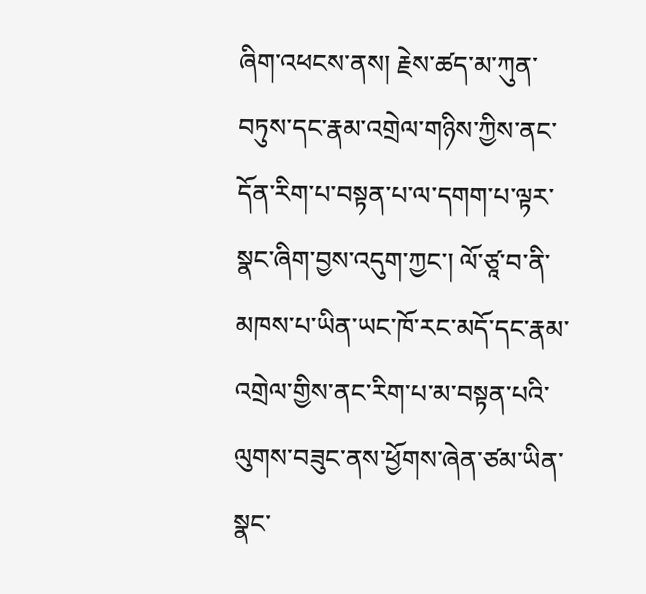ཞིག་འཕངས་ནས། རྗེས་ཚད་མ་ཀུན་བཏུས་དང་རྣམ་འགྲེལ་གཉིས་ཀྱིས་ནང་དོན་རིག་པ་བསྟན་པ་ལ་དགག་པ་ལྟར་སྣང་ཞིག་བྱས་འདུག་ཀྱང་། ལོ་ཙཱ་བ་ནི་མཁས་པ་ཡིན་ཡང་ཁོ་རང་མདོ་དང་རྣམ་འགྲེལ་གྱིས་ནང་རིག་པ་མ་བསྟན་པའི་ལུགས་བཟུང་ནས་ཕྱོགས་ཞེན་ཙམ་ཡིན་སྣང་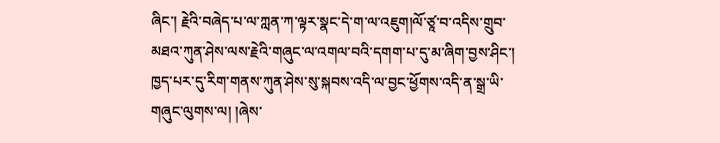ཞིང་། རྗེའི་བཞེད་པ་ལ་ཀླན་ཀ་ལྟར་སྣང་དེ་ག་ལ་འཇུག།ལོ་ཙཱ་བ་འདིས་གྲུབ་མཐའ་ཀུན་ཤེས་ལས་རྗེའི་གཞུང་ལ་འགལ་བའི་དགག་པ་དུ་མ་ཞིག་བྱས་ཤིང་། ཁྱད་པར་དུ་རིག་གནས་ཀུན་ཤེས་སུ་སྐབས་འདི་ལ་བྱང་ཕྱོགས་འདི་ན་སྒྲ་ཡི་གཞུང་ལུགས་ལ། །ཞེས་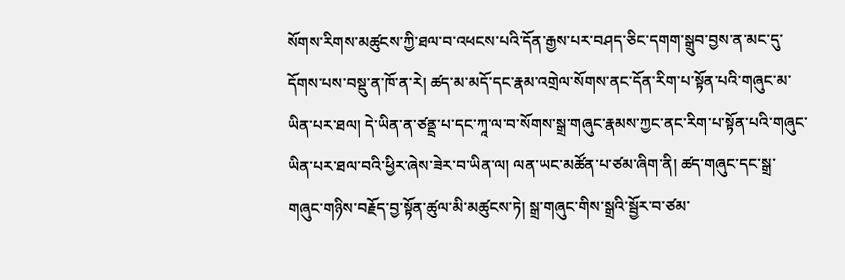སོགས་རིགས་མཚུངས་ཀྱི་ཐལ་བ་འཕངས་པའི་དོན་རྒྱས་པར་བཤད་ཅིང་དགག་སྒྲུབ་བྱས་ན་མང་དུ་དོགས་པས་བསྡུ་ན་ཁོ་ན་རེ། ཚད་མ་མདོ་དང་རྣམ་འགྲེལ་སོགས་ནང་དོན་རིག་པ་སྟོན་པའི་གཞུང་མ་ཡིན་པར་ཐལ། དེ་ཡིན་ན་ཙནྡྲ་པ་དང་ཀཱ་ལ་བ་སོགས་སྒྲ་གཞུང་རྣམས་ཀྱང་ནང་རིག་པ་སྟོན་པའི་གཞུང་ཡིན་པར་ཐལ་བའི་ཕྱིར་ཞེས་ཟེར་བ་ཡིན་ལ། ལན་ཡང་མཚོན་པ་ཙམ་ཞིག་ནི། ཚད་གཞུང་དང་སྒྲ་གཞུང་གཉིས་བརྗོད་བྱ་སྟོན་ཚུལ་མི་མཚུངས་ཏེ། སྒྲ་གཞུང་གིས་སྒྲའི་སྦྱོར་བ་ཙམ་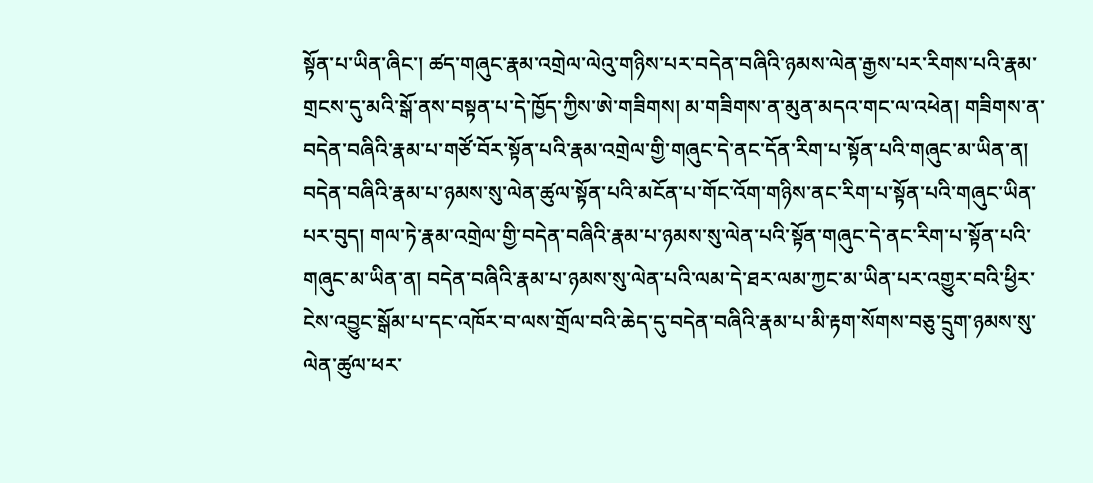སྟོན་པ་ཡིན་ཞིང་། ཚད་གཞུང་རྣམ་འགྲེལ་ལེའུ་གཉིས་པར་བདེན་བཞིའི་ཉམས་ལེན་རྒྱས་པར་རིགས་པའི་རྣམ་གྲངས་དུ་མའི་སྒོ་ནས་བསྟན་པ་དེ་ཁྱོད་ཀྱིས་ཨེ་གཟིགས། མ་གཟིགས་ན་མུན་མདའ་གང་ལ་འཕེན། གཟིགས་ན་བདེན་བཞིའི་རྣམ་པ་གཙོ་བོར་སྟོན་པའི་རྣམ་འགྲེལ་གྱི་གཞུང་དེ་ནང་དོན་རིག་པ་སྟོན་པའི་གཞུང་མ་ཡིན་ན། བདེན་བཞིའི་རྣམ་པ་ཉམས་སུ་ལེན་ཚུལ་སྟོན་པའི་མངོན་པ་གོང་འོག་གཉིས་ནང་རིག་པ་སྟོན་པའི་གཞུང་ཡིན་པར་བུད། གལ་ཏེ་རྣམ་འགྲེལ་གྱི་བདེན་བཞིའི་རྣམ་པ་ཉམས་སུ་ལེན་པའི་སྟོན་གཞུང་དེ་ནང་རིག་པ་སྟོན་པའི་གཞུང་མ་ཡིན་ན། བདེན་བཞིའི་རྣམ་པ་ཉམས་སུ་ལེན་པའི་ལམ་དེ་ཐར་ལམ་ཀྱང་མ་ཡིན་པར་འགྱུར་བའི་ཕྱིར་ངེས་འབྱུང་སྒོམ་པ་དང་འཁོར་བ་ལས་གྲོལ་བའི་ཆེད་དུ་བདེན་བཞིའི་རྣམ་པ་མི་རྟག་སོགས་བཅུ་དྲུག་ཉམས་སུ་ལེན་ཚུལ་ཕར་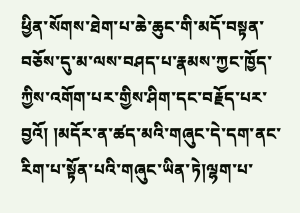ཕྱིན་སོགས་ཐེག་པ་ཆེ་ཆུང་གི་མདོ་བསྟན་བཅོས་དུ་མ་ལས་བཤད་པ་རྣམས་ཀྱང་ཁྱོད་ཀྱིས་འགོག་པར་གྱིས་ཤིག་དང་བརྗོད་པར་བྱའོ། །མདོར་ན་ཚད་མའི་གཞུང་དེ་དག་ནང་རིག་པ་སྟོན་པའི་གཞུང་ཡིན་ཏེ།ལྷག་པ་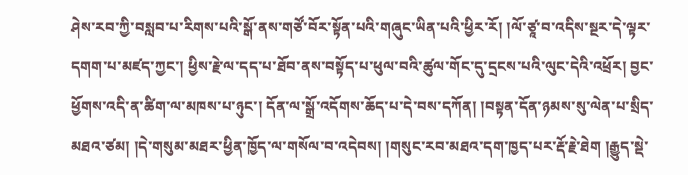ཤེས་རབ་ཀྱི་བསླབ་པ་རིགས་པའི་སྒོ་ནས་གཙོ་བོར་སྟོན་པའི་གཞུང་ཡིན་པའི་ཕྱིར་རོ། །ལོ་ཙཱ་བ་འདིས་སྔར་དེ་ལྟར་དགག་པ་མཛད་ཀྱང་། ཕྱིས་རྗེ་ལ་དད་པ་ཐོབ་ནས་བསྟོད་པ་ཕུལ་བའི་ཚུལ་གོང་དུ་དྲངས་པའི་ལུང་དེའི་འཕྲོར། བྱང་ཕྱོགས་འདི་ན་ཚིག་ལ་མཁས་པ་ཉུང་། དོན་ལ་སྒྲོ་འདོགས་ཆོད་པ་དེ་བས་དཀོན། །བསྟན་དོན་ཉམས་སུ་ལེན་པ་སྲིད་མཐའ་ཙམ། །དེ་གསུམ་མཐར་ཕྱིན་ཁྱོད་ལ་གསོལ་བ་འདེབས། །གསུང་རབ་མཐའ་དག་ཁྱད་པར་རྡོ་རྗེ་ཐེག །རྒྱུད་སྡེ་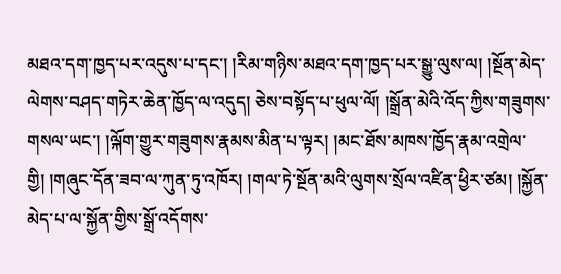མཐའ་དག་ཁྱད་པར་འདུས་པ་དང་། །རིམ་གཉིས་མཐའ་དག་ཁྱད་པར་སྒྱུ་ལུས་ལ། །སྔོན་མེད་ལེགས་བཤད་གཏེར་ཆེན་ཁྱོད་ལ་འདུད། ཅེས་བསྟོད་པ་ཕུལ་ལོ། །སྒྲོན་མེའི་འོད་ཀྱིས་གཟུགས་གསལ་ཡང་། །ལྐོག་གྱུར་གཟུགས་རྣམས་མིན་པ་ལྟར། །མང་ཐོས་མཁས་ཁྱོད་རྣམ་འགྲེལ་གྱི། །གཞུང་དོན་ཟབ་ལ་ཀུན་ཏུ་འཁོར། །གལ་ཏེ་སྔོན་མའི་ལུགས་སྲོལ་འཛིན་ཕྱིར་ཙམ། །སྐྱོན་མེད་པ་ལ་སྐྱོན་གྱིས་སྒྲོ་འདོགས་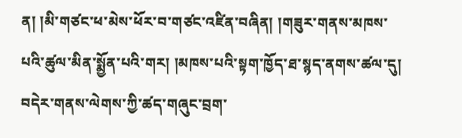ན། །མི་གཙང་ཕ་མེས་ཕོར་བ་གཙང་འཛིན་བཞིན། །གཟུར་གནས་མཁས་པའི་ཚུལ་མིན་སྨྱོན་པའི་གར། །མཁས་པའི་སྟག་ཁྱོད་ཐ་སྙད་ནགས་ཚལ་དུ། བདེར་གནས་ལེགས་ཀྱི་ཚད་གཞུང་བྲག་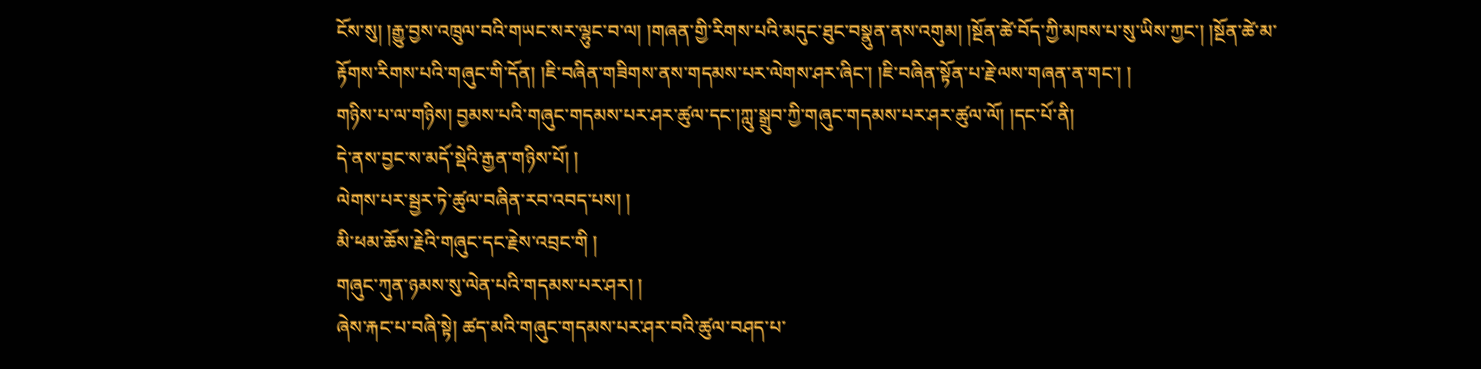ངོས་སུ། །རྒྱུ་བྱས་འཁྲུལ་བའི་གཡང་སར་ལྷུང་བ་ལ། །གཞན་གྱི་རིགས་པའི་མདུང་ཐུང་བསྣུན་ནས་འགུམ། །སྔོན་ཚེ་བོད་ཀྱི་མཁས་པ་སུ་ཡིས་ཀྱང་། །སྔོན་ཚེ་མ་རྟོགས་རིགས་པའི་གཞུང་གི་དོན། །ཇི་བཞིན་གཟིགས་ནས་གདམས་པར་ལེགས་ཤར་ཞིང་། །ཇི་བཞིན་སྟོན་པ་རྗེ་ལས་གཞན་ན་གང་། །
གཉིས་པ་ལ་གཉིས། བྱམས་པའི་གཞུང་གདམས་པར་ཤར་ཚུལ་དང་།ཀླུ་སྒྲུབ་ཀྱི་གཞུང་གདམས་པར་ཤར་ཚུལ་ལོ། །དང་པོ་ནི།
དེ་ནས་བྱང་ས་མདོ་སྡེའི་རྒྱན་གཉིས་པོ། །
ལེགས་པར་སྦྱར་ཏེ་ཚུལ་བཞིན་རབ་འབད་པས། །
མི་ཕམ་ཆོས་རྗེའི་གཞུང་དང་རྗེས་འབྲང་གི །
གཞུང་ཀུན་ཉམས་སུ་ལེན་པའི་གདམས་པར་ཤར། །
ཞེས་རྐང་པ་བཞི་སྟེ། ཚད་མའི་གཞུང་གདམས་པར་ཤར་བའི་ཚུལ་བཤད་པ་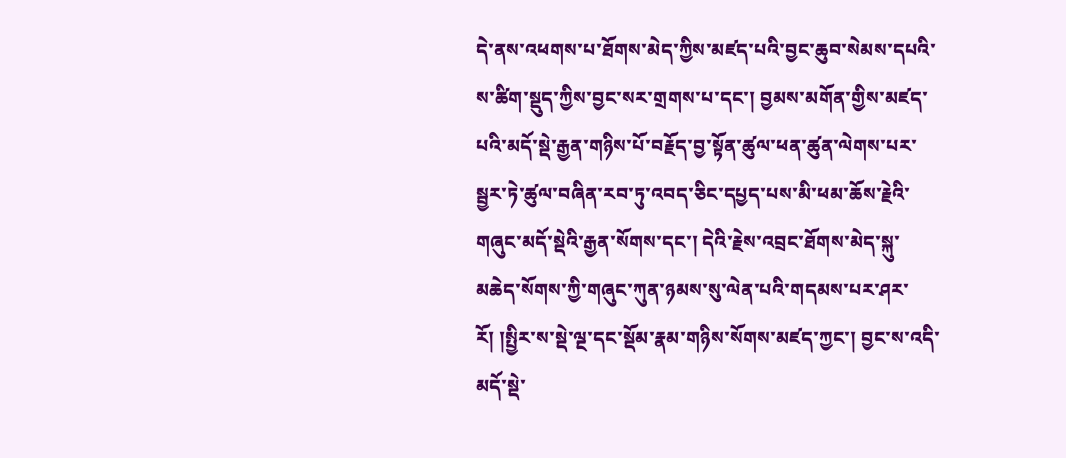དེ་ནས་འཕགས་པ་ཐོགས་མེད་ཀྱིས་མཛད་པའི་བྱང་ཆུབ་སེམས་དཔའི་ས་ཚིག་སྡུད་ཀྱིས་བྱང་སར་གྲགས་པ་དང་། བྱམས་མགོན་གྱིས་མཛད་པའི་མདོ་སྡེ་རྒྱན་གཉིས་པོ་བརྗོད་བྱ་སྟོན་ཚུལ་ཕན་ཚུན་ལེགས་པར་སྦྱར་ཏེ་ཚུལ་བཞིན་རབ་ཏུ་འབད་ཅིང་དཔྱད་པས་མི་ཕམ་ཆོས་རྗེའི་གཞུང་མདོ་སྡེའི་རྒྱན་སོགས་དང་། དེའི་རྗེས་འབྲང་ཐོགས་མེད་སྐུ་མཆེད་སོགས་ཀྱི་གཞུང་ཀུན་ཉམས་སུ་ལེན་པའི་གདམས་པར་ཤར་རོ། །སྤྱིར་ས་སྡེ་ལྔ་དང་སྡོམ་རྣམ་གཉིས་སོགས་མཛད་ཀྱང་། བྱང་ས་འདི་མདོ་སྡེ་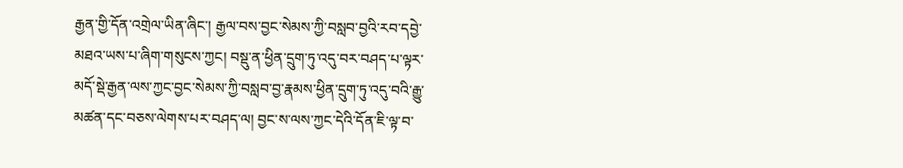རྒྱན་གྱི་དོན་འགྲེལ་ཡིན་ཞིང་། རྒྱལ་བས་བྱང་སེམས་ཀྱི་བསླབ་བྱའི་རབ་དབྱེ་མཐའ་ཡས་པ་ཞིག་གསུངས་ཀྱང། བསྡུ་ན་ཕྱིན་དྲུག་ཏུ་འདུ་བར་བཤད་པ་ལྟར་མདོ་སྡེ་རྒྱན་ལས་ཀྱང་བྱང་སེམས་ཀྱི་བསླབ་བྱ་རྣམས་ཕྱིན་དྲུག་ཏུ་འདུ་བའི་རྒྱུ་མཚན་དང་བཅས་ལེགས་པར་བཤད་ལ། བྱང་ས་ལས་ཀྱང་དེའི་དོན་ཇི་ལྟ་བ་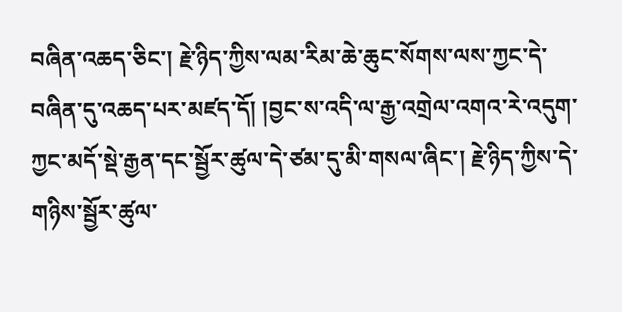བཞིན་འཆད་ཅིང་། རྗེ་ཉིད་ཀྱིས་ལམ་རིམ་ཆེ་ཆུང་སོགས་ལས་ཀྱང་དེ་བཞིན་དུ་འཆད་པར་མཛད་དོ། །བྱང་ས་འདི་ལ་རྒྱ་འགྲེལ་འགའ་རེ་འདུག་ཀྱང་མདོ་སྡེ་རྒྱན་དང་སྦྱོར་ཚུལ་དེ་ཙམ་དུ་མི་གསལ་ཞིང་། རྗེ་ཉིད་ཀྱིས་དེ་གཉིས་སྦྱོར་ཚུལ་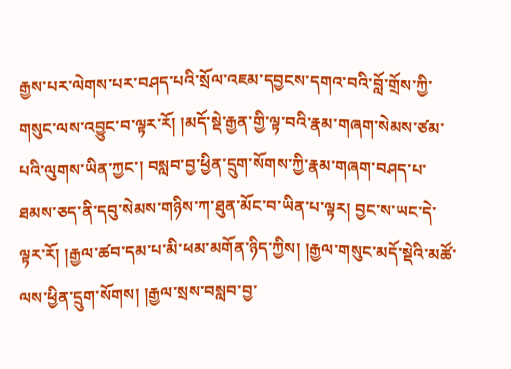རྒྱས་པར་ལེགས་པར་བཤད་པའི་སྲོལ་འཇམ་དབྱངས་དགའ་བའི་བློ་གྲོས་ཀྱི་གསུང་ལས་འབྱུང་བ་ལྟར་རོ། །མདོ་སྡེ་རྒྱན་གྱི་ལྟ་བའི་རྣམ་གཞག་སེམས་ཙམ་པའི་ལུགས་ཡིན་ཀྱང་། བསླབ་བྱ་ཕྱིན་དྲུག་སོགས་ཀྱི་རྣམ་གཞག་བཤད་པ་ཐམས་ཅད་ནི་དབུ་སེམས་གཉིས་ཀ་ཐུན་མོང་བ་ཡིན་པ་ལྟར། བྱང་ས་ཡང་དེ་ལྟར་རོ། །རྒྱལ་ཚབ་དམ་པ་མི་ཕམ་མགོན་ཉིད་ཀྱིས། །རྒྱལ་གསུང་མདོ་སྡེའི་མཚོ་ལས་ཕྱིན་དྲུག་སོགས། །རྒྱལ་སྲས་བསླབ་བྱ་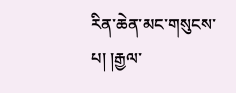རིན་ཆེན་མང་གསུངས་པ། །རྒྱལ་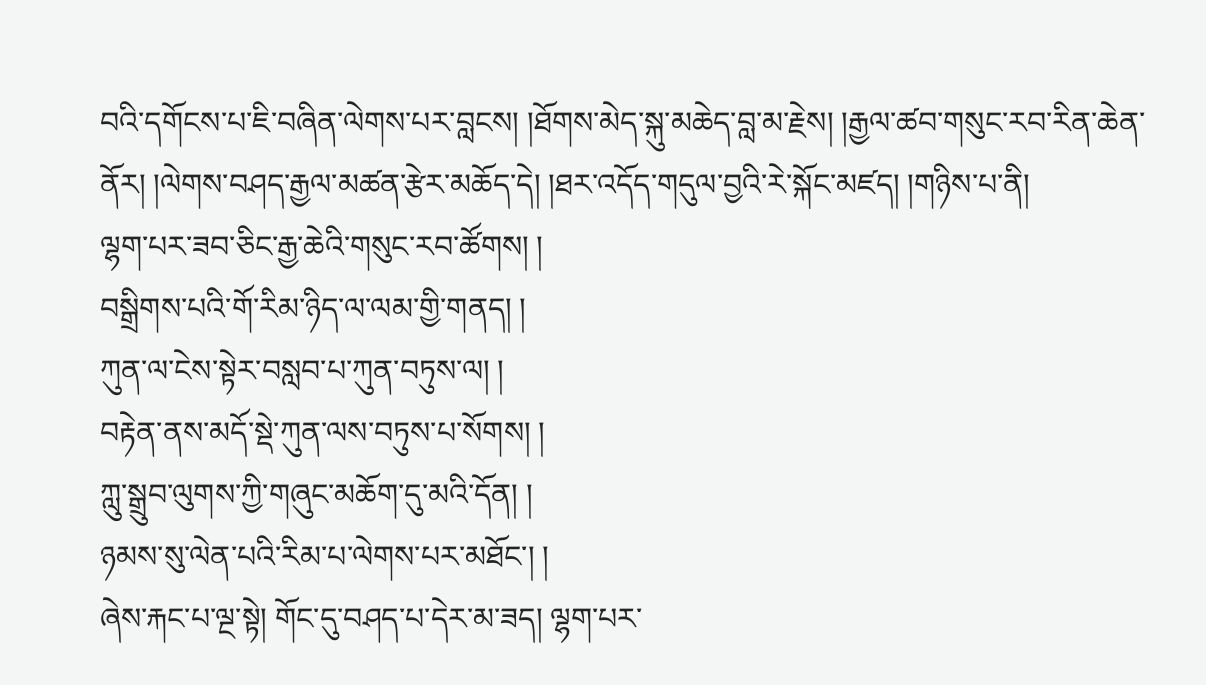བའི་དགོངས་པ་ཇི་བཞིན་ལེགས་པར་བླངས། །ཐོགས་མེད་སྐུ་མཆེད་བླ་མ་རྗེས། །རྒྱལ་ཚབ་གསུང་རབ་རིན་ཆེན་ནོར། །ལེགས་བཤད་རྒྱལ་མཚན་རྩེར་མཆོད་དེ། །ཐར་འདོད་གདུལ་བྱའི་རེ་སྐོང་མཛད། །གཉིས་པ་ནི།
ལྷག་པར་ཟབ་ཅིང་རྒྱ་ཆེའི་གསུང་རབ་ཚོགས། །
བསྒྲིགས་པའི་གོ་རིམ་ཉིད་ལ་ལམ་གྱི་གནད། །
ཀུན་ལ་ངེས་སྟེར་བསླབ་པ་ཀུན་བཏུས་ལ། །
བརྟེན་ནས་མདོ་སྡེ་ཀུན་ལས་བཏུས་པ་སོགས། །
ཀླུ་སྒྲུབ་ལུགས་ཀྱི་གཞུང་མཆོག་དུ་མའི་དོན། །
ཉམས་སུ་ལེན་པའི་རིམ་པ་ལེགས་པར་མཐོང་། །
ཞེས་རྐང་པ་ལྔ་སྟེ། གོང་དུ་བཤད་པ་དེར་མ་ཟད། ལྷག་པར་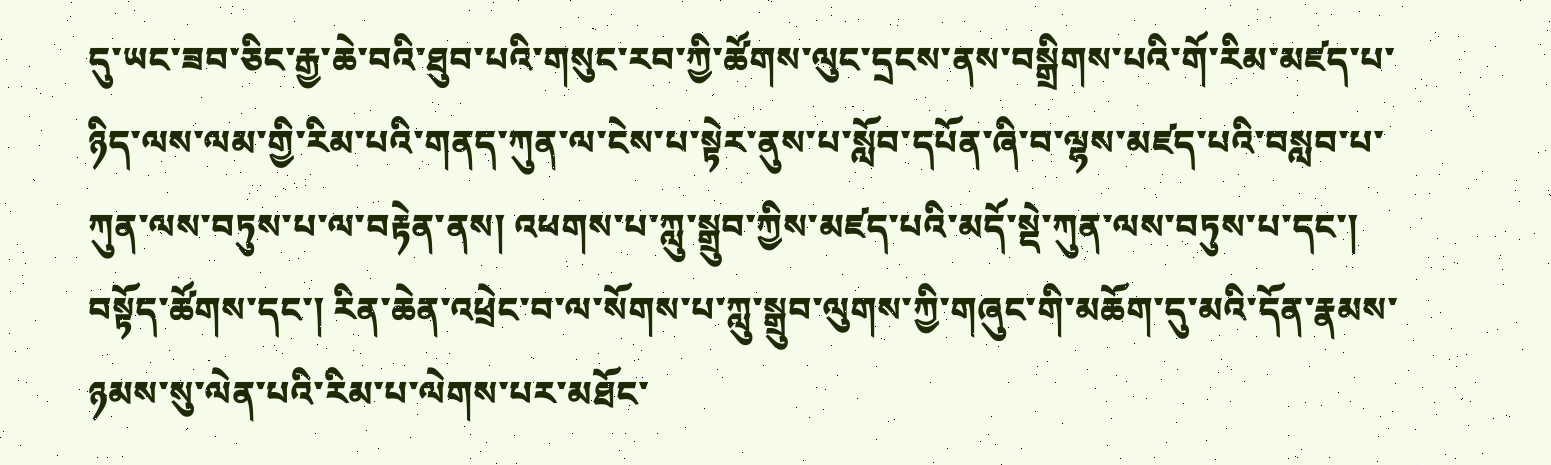དུ་ཡང་ཟབ་ཅིང་རྒྱ་ཆེ་བའི་ཐུབ་པའི་གསུང་རབ་ཀྱི་ཚོགས་ལུང་དྲངས་ནས་བསྒྲིགས་པའི་གོ་རིམ་མཛད་པ་ཉིད་ལས་ལམ་གྱི་རིམ་པའི་གནད་ཀུན་ལ་ངེས་པ་སྟེར་ནུས་པ་སློབ་དཔོན་ཞི་བ་ལྷས་མཛད་པའི་བསླབ་པ་ཀུན་ལས་བཏུས་པ་ལ་བརྟེན་ནས། འཕགས་པ་ཀླུ་སྒྲུབ་ཀྱིས་མཛད་པའི་མདོ་སྡེ་ཀུན་ལས་བཏུས་པ་དང་། བསྟོད་ཚོགས་དང་། རིན་ཆེན་འཕྲེང་བ་ལ་སོགས་པ་ཀླུ་སྒྲུབ་ལུགས་ཀྱི་གཞུང་གི་མཆོག་དུ་མའི་དོན་རྣམས་ཉམས་སུ་ལེན་པའི་རིམ་པ་ལེགས་པར་མཐོང་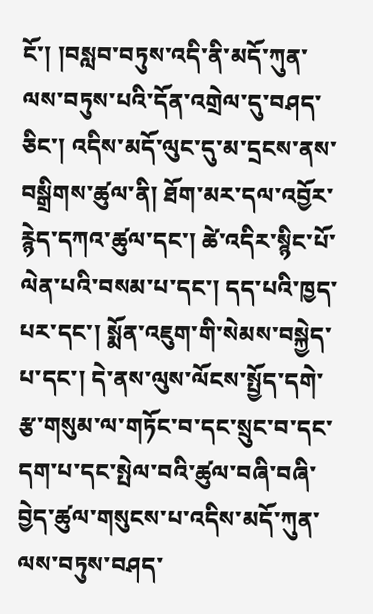ངོ་། །བསླབ་བཏུས་འདི་ནི་མདོ་ཀུན་ལས་བཏུས་པའི་དོན་འགྲེལ་དུ་བཤད་ཅིང་། འདིས་མདོ་ལུང་དུ་མ་དྲངས་ནས་བསྒྲིགས་ཚུལ་ནི། ཐོག་མར་དལ་འབྱོར་རྙེད་དཀའ་ཚུལ་དང་། ཚེ་འདིར་སྙིང་པོ་ལེན་པའི་བསམ་པ་དང་། དད་པའི་ཁྱད་པར་དང་། སྨོན་འཇུག་གི་སེམས་བསྐྱེད་པ་དང་། དེ་ནས་ལུས་ལོངས་སྤྱོད་དགེ་རྩ་གསུམ་ལ་གཏོང་བ་དང་སྲུང་བ་དང་དག་པ་དང་སྤེལ་བའི་ཚུལ་བཞི་བཞི་བྱེད་ཚུལ་གསུངས་པ་འདིས་མདོ་ཀུན་ལས་བཏུས་བཤད་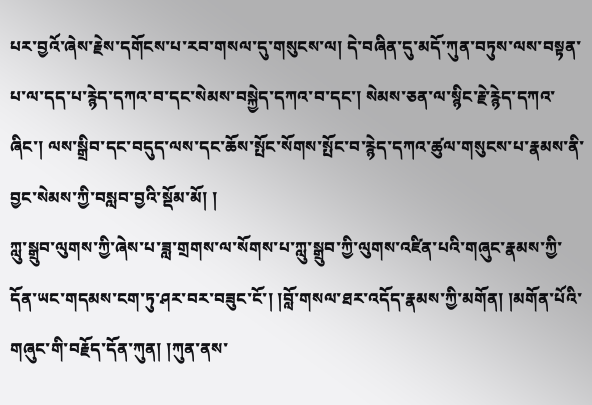པར་བྱའོ་ཞེས་རྗེས་དགོངས་པ་རབ་གསལ་དུ་གསུངས་ལ། དེ་བཞིན་དུ་མདོ་ཀུན་བཏུས་ལས་བསྟན་པ་ལ་དད་པ་རྙེད་དཀའ་བ་དང་སེམས་བསྐྱེད་དཀའ་བ་དང་། སེམས་ཅན་ལ་སྙིང་རྗེ་རྙེད་དཀའ་ཞིང་། ལས་སྒྲིབ་དང་བདུད་ལས་དང་ཆོས་སྤོང་སོགས་སྤོང་བ་རྙེད་དཀའ་ཚུལ་གསུངས་པ་རྣམས་ནི་བྱང་སེམས་ཀྱི་བསླབ་བྱའི་སྡོམ་མོ། །
ཀླུ་སྒྲུབ་ལུགས་ཀྱི་ཞེས་པ་ཟླ་གྲགས་ལ་སོགས་པ་ཀླུ་སྒྲུབ་ཀྱི་ལུགས་འཛིན་པའི་གཞུང་རྣམས་ཀྱི་དོན་ཡང་གདམས་ངག་ཏུ་ཤར་བར་བཟུང་ངོ་། །བློ་གསལ་ཐར་འདོད་རྣམས་ཀྱི་མགོན། །མགོན་པོའི་གཞུང་གི་བརྗོད་དོན་ཀུན། །ཀུན་ནས་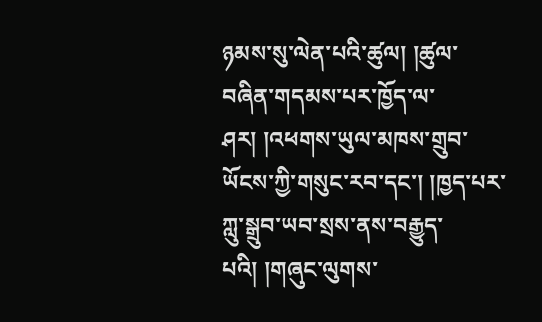ཉམས་སུ་ལེན་པའི་ཚུལ། །ཚུལ་བཞིན་གདམས་པར་ཁྱོད་ལ་ཤར། །འཕགས་ཡུལ་མཁས་གྲུབ་ཡོངས་ཀྱི་གསུང་རབ་དང་། །ཁྱད་པར་ཀླུ་སྒྲུབ་ཡབ་སྲས་ནས་བརྒྱུད་པའི། །གཞུང་ལུགས་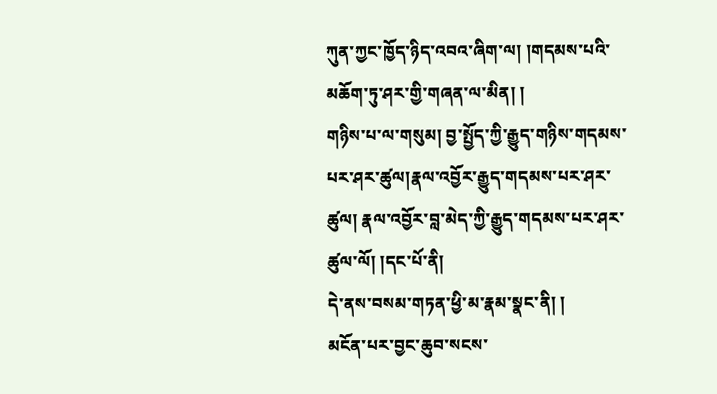ཀུན་ཀྱང་ཁྱོད་ཉིད་འབའ་ཞིག་ལ། །གདམས་པའི་མཆོག་ཏུ་ཤར་གྱི་གཞན་ལ་མིན། །
གཉིས་པ་ལ་གསུམ། བྱ་སྤྱོད་ཀྱི་རྒྱུད་གཉིས་གདམས་པར་ཤར་ཚུལ།རྣལ་འབྱོར་རྒྱུད་གདམས་པར་ཤར་ཚུལ། རྣལ་འབྱོར་བླ་མེད་ཀྱི་རྒྱུད་གདམས་པར་ཤར་ཚུལ་ལོ། །དང་པོ་ནི།
དེ་ནས་བསམ་གཏན་ཕྱི་མ་རྣམ་སྣང་ནི། །
མངོན་པར་བྱང་ཆུབ་སངས་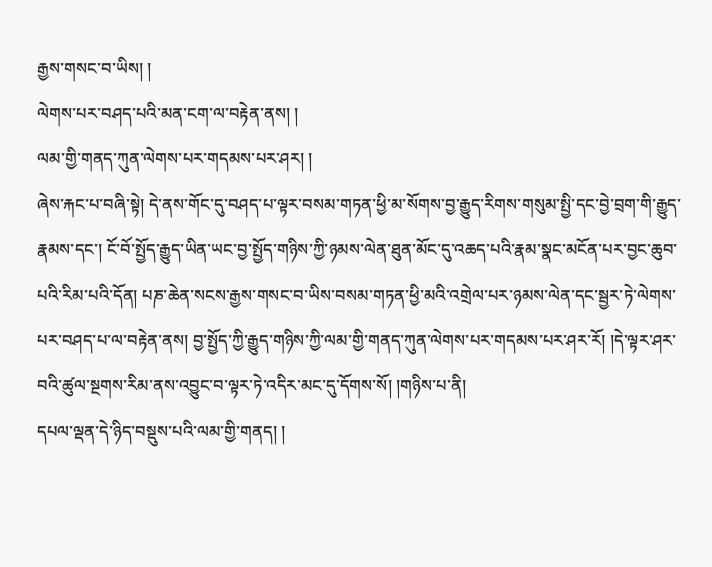རྒྱས་གསང་བ་ཡིས། །
ལེགས་པར་བཤད་པའི་མན་ངག་ལ་བརྟེན་ནས། །
ལམ་གྱི་གནད་ཀུན་ལེགས་པར་གདམས་པར་ཤར། །
ཞེས་རྐང་པ་བཞི་སྟེ། དེ་ནས་གོང་དུ་བཤད་པ་ལྟར་བསམ་གཏན་ཕྱི་མ་སོགས་བྱ་རྒྱུད་རིགས་གསུམ་སྤྱི་དང་བྱེ་བྲག་གི་རྒྱུད་རྣམས་དང་། ངོ་བོ་སྤྱོད་རྒྱུད་ཡིན་ཡང་བྱ་སྤྱོད་གཉིས་ཀྱི་ཉམས་ལེན་ཐུན་མོང་དུ་འཆད་པའི་རྣམ་སྣང་མངོན་པར་བྱང་ཆུབ་པའི་རིམ་པའི་དོན། པཎ་ཆེན་སངས་རྒྱས་གསང་བ་ཡིས་བསམ་གཏན་ཕྱི་མའི་འགྲེལ་པར་ཉམས་ལེན་དང་སྦྱར་ཏེ་ལེགས་པར་བཤད་པ་ལ་བརྟེན་ནས། བྱ་སྤྱོད་ཀྱི་རྒྱུད་གཉིས་ཀྱི་ལམ་གྱི་གནད་ཀུན་ལེགས་པར་གདམས་པར་ཤར་རོ། །དེ་ལྟར་ཤར་བའི་ཚུལ་སྔགས་རིམ་ནས་འབྱུང་བ་ལྟར་ཏེ་འདིར་མང་དུ་དོགས་སོ། །གཉིས་པ་ནི།
དཔལ་ལྡན་དེ་ཉིད་བསྡུས་པའི་ལམ་གྱི་གནད། །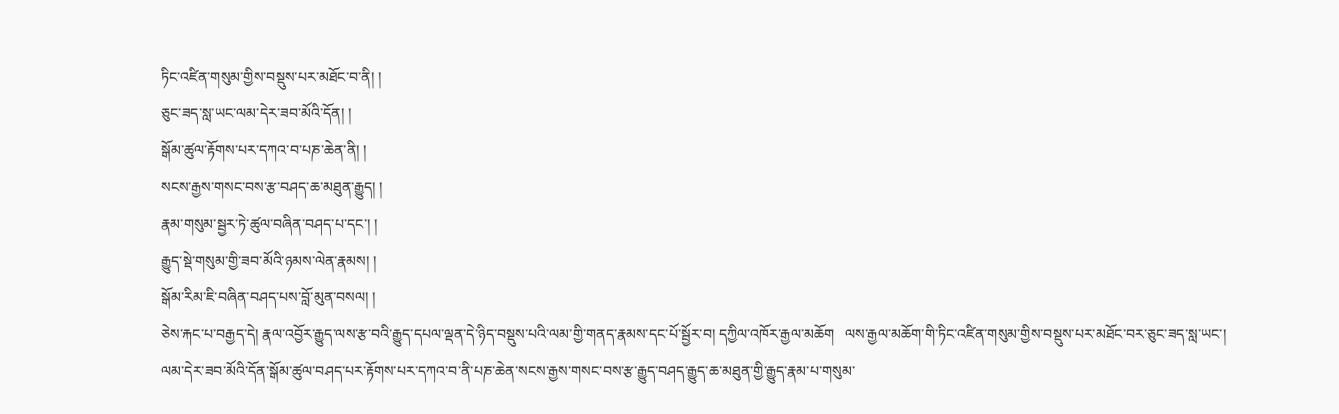ཏིང་འཛིན་གསུམ་གྱིས་བསྡུས་པར་མཐོང་བ་ནི། །
ཅུང་ཟད་སླ་ཡང་ལམ་དེར་ཟབ་མོའི་དོན། །
སྒོམ་ཚུལ་རྟོགས་པར་དཀའ་བ་པཎ་ཆེན་ནི། །
སངས་རྒྱས་གསང་བས་རྩ་བཤད་ཆ་མཐུན་རྒྱུད། །
རྣམ་གསུམ་སྦྱར་ཏེ་ཚུལ་བཞིན་བཤད་པ་དང་། །
རྒྱུད་སྡེ་གསུམ་གྱི་ཟབ་མོའི་ཉམས་ལེན་རྣམས། །
སྒོམ་རིམ་ཇི་བཞིན་བཤད་པས་བློ་མུན་བསལ། །
ཅེས་རྐང་པ་བརྒྱད་དེ། རྣལ་འབྱོར་རྒྱུད་ལས་རྩ་བའི་རྒྱུད་དཔལ་ལྡན་དེ་ཉིད་བསྡུས་པའི་ལམ་གྱི་གནད་རྣམས་དང་པོ་སྦྱོར་བ། དཀྱིལ་འཁོར་རྒྱལ་མཆོག   ལས་རྒྱལ་མཆོག་གི་ཏིང་འཛིན་གསུམ་གྱིས་བསྡུས་པར་མཐོང་བར་ཅུང་ཟད་སླ་ཡང་། ལམ་དེར་ཟབ་མོའི་དོན་སྒོམ་ཚུལ་བཤད་པར་རྟོགས་པར་དཀའ་བ་ནི་པཎ་ཆེན་སངས་རྒྱས་གསང་བས་རྩ་རྒྱུད་བཤད་རྒྱུད་ཆ་མཐུན་གྱི་རྒྱུད་རྣམ་པ་གསུམ་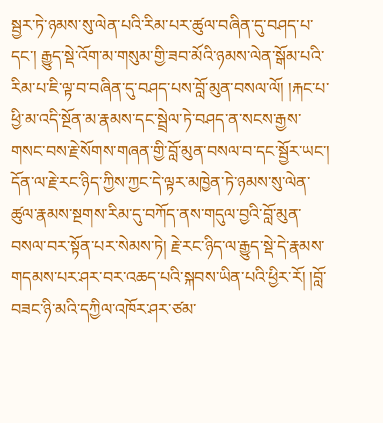སྦྱར་ཏེ་ཉམས་སུ་ལེན་པའི་རིམ་པར་ཚུལ་བཞིན་དུ་བཤད་པ་དང་། རྒྱུད་སྡེ་འོག་མ་གསུམ་གྱི་ཟབ་མོའི་ཉམས་ལེན་སྒོམ་པའི་རིམ་པ་ཇི་ལྟ་བ་བཞིན་དུ་བཤད་པས་བློ་མུན་བསལ་ལོ། །རྐང་པ་ཕྱི་མ་འདི་སྔོན་མ་རྣམས་དང་སྦྲེལ་ཏེ་བཤད་ན་སངས་རྒྱས་གསང་བས་རྗེ་སོགས་གཞན་གྱི་བློ་མུན་བསལ་བ་དང་སྦྱོར་ཡང་། དོན་ལ་རྗེ་རང་ཉིད་ཀྱིས་ཀྱང་དེ་ལྟར་མཁྱེན་ཏེ་ཉམས་སུ་ལེན་ཚུལ་རྣམས་སྔགས་རིམ་དུ་བཀོད་ནས་གདུལ་བྱའི་བློ་མུན་བསལ་བར་སྟོན་པར་སེམས་ཏེ། རྗེ་རང་ཉིད་ལ་རྒྱུད་སྡེ་དེ་རྣམས་གདམས་པར་ཤར་བར་འཆད་པའི་སྐབས་ཡིན་པའི་ཕྱིར་རོ། །བློ་བཟང་ཉི་མའི་དཀྱིལ་འཁོར་ཤར་ཙམ་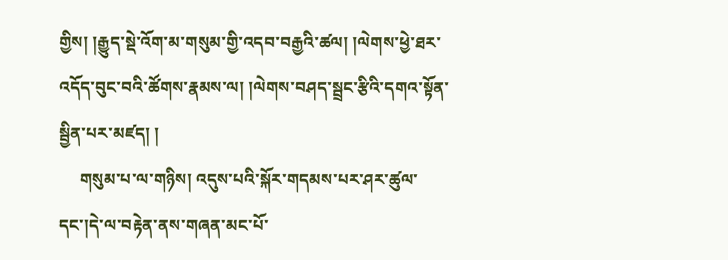གྱིས། །རྒྱུད་སྡེ་འོག་མ་གསུམ་གྱི་འདབ་བརྒྱའི་ཚལ། །ལེགས་ཕྱེ་ཐར་འདོད་བུང་བའི་ཚོགས་རྣམས་ལ། །ལེགས་བཤད་སྦྲང་རྩིའི་དགའ་སྟོན་སྦྱིན་པར་མཛད། །
     གསུམ་པ་ལ་གཉིས། འདུས་པའི་སྐོར་གདམས་པར་ཤར་ཚུལ་དང་།དེ་ལ་བརྟེན་ནས་གཞན་མང་པོ་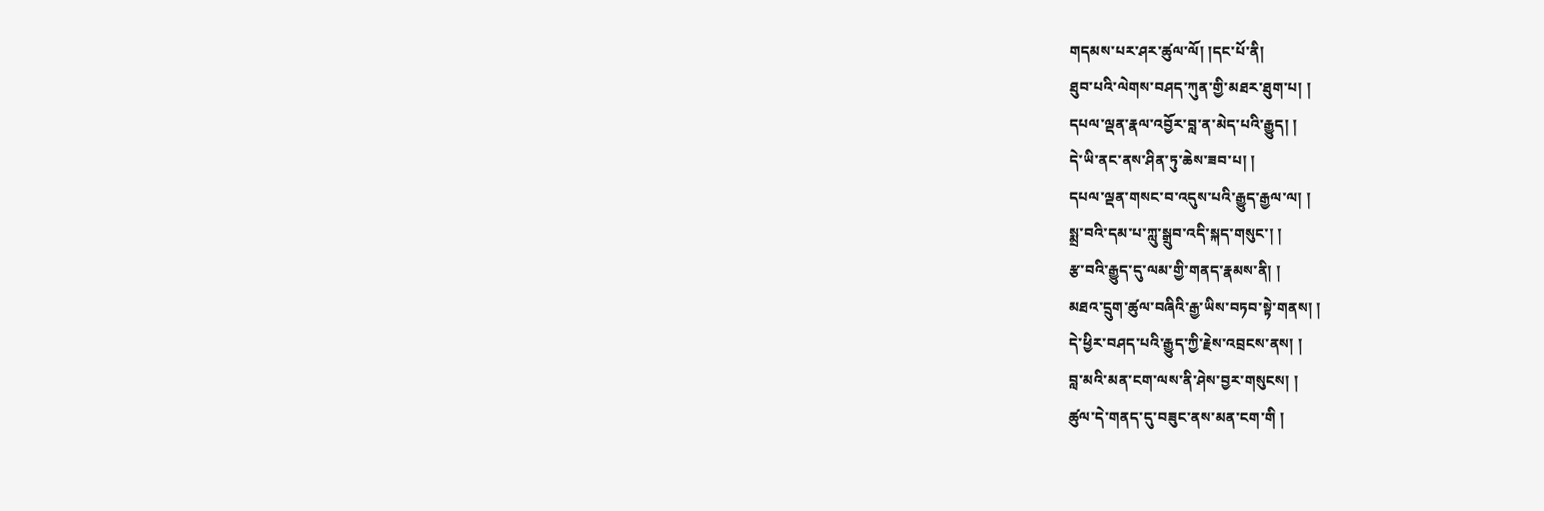གདམས་པར་ཤར་ཚུལ་ལོ། །དང་པོ་ནི།
ཐུབ་པའི་ལེགས་བཤད་ཀུན་གྱི་མཐར་ཐུག་པ། །
དཔལ་ལྡན་རྣལ་འབྱོར་བླ་ན་མེད་པའི་རྒྱུད། །
དེ་ཡི་ནང་ནས་ཤིན་ཏུ་ཆེས་ཟབ་པ། །
དཔལ་ལྡན་གསང་བ་འདུས་པའི་རྒྱུད་རྒྱལ་ལ། །
སྨྲ་བའི་དམ་པ་ཀླུ་སྒྲུབ་འདི་སྐད་གསུང་། །
རྩ་བའི་རྒྱུད་དུ་ལམ་གྱི་གནད་རྣམས་ནི། །
མཐའ་དྲུག་ཚུལ་བཞིའི་རྒྱ་ཡིས་བཏབ་སྟེ་གནས། །
དེ་ཕྱིར་བཤད་པའི་རྒྱུད་ཀྱི་རྗེས་འབྲངས་ནས། །
བླ་མའི་མན་ངག་ལས་ནི་ཤེས་བྱར་གསུངས། །
ཚུལ་དེ་གནད་དུ་བཟུང་ནས་མན་ངག་གི །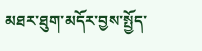མཐར་ཐུག་མདོར་བྱས་སྤྱོད་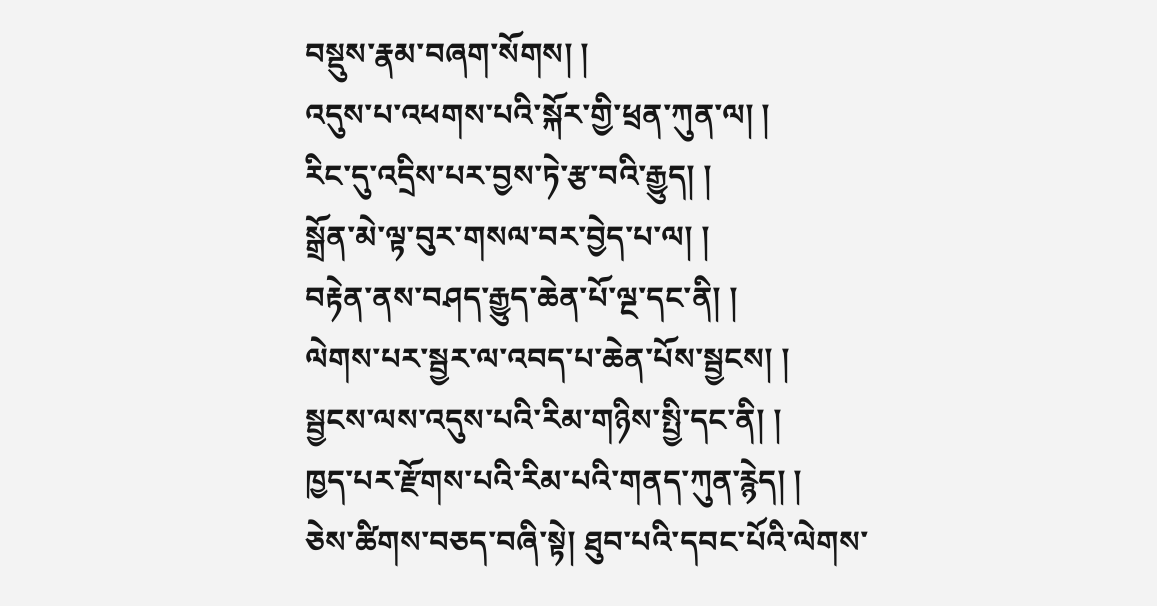བསྡུས་རྣམ་བཞག་སོགས། །
འདུས་པ་འཕགས་པའི་སྐོར་གྱི་ཕྲན་ཀུན་ལ། །
རིང་དུ་འདྲིས་པར་བྱས་ཏེ་རྩ་བའི་རྒྱུད། །
སྒྲོན་མེ་ལྟ་བུར་གསལ་བར་བྱེད་པ་ལ། །
བརྟེན་ནས་བཤད་རྒྱུད་ཆེན་པོ་ལྔ་དང་ནི། །
ལེགས་པར་སྦྱར་ལ་འབད་པ་ཆེན་པོས་སྦྱངས། །
སྦྱངས་ལས་འདུས་པའི་རིམ་གཉིས་སྤྱི་དང་ནི། །
ཁྱད་པར་རྫོགས་པའི་རིམ་པའི་གནད་ཀུན་རྙེད། །
ཅེས་ཚིགས་བཅད་བཞི་སྟེ། ཐུབ་པའི་དབང་པོའི་ལེགས་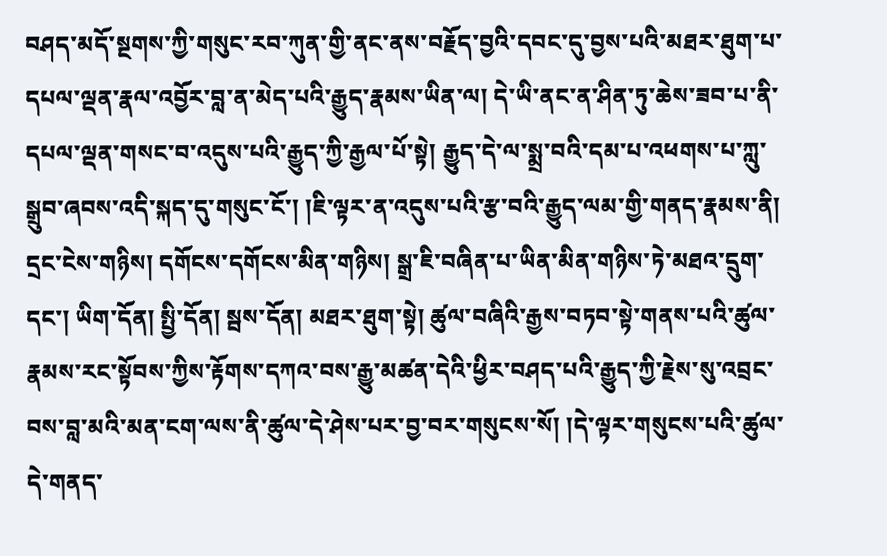བཤད་མདོ་སྔགས་ཀྱི་གསུང་རབ་ཀུན་གྱི་ནང་ནས་བརྗོད་བྱའི་དབང་དུ་བྱས་པའི་མཐར་ཐུག་པ་དཔལ་ལྡན་རྣལ་འབྱོར་བླ་ན་མེད་པའི་རྒྱུད་རྣམས་ཡིན་ལ། དེ་ཡི་ནང་ན་ཤིན་ཏུ་ཆེས་ཟབ་པ་ནི་དཔལ་ལྡན་གསང་བ་འདུས་པའི་རྒྱུད་ཀྱི་རྒྱལ་པོ་སྟེ། རྒྱུད་དེ་ལ་སྨྲ་བའི་དམ་པ་འཕགས་པ་ཀླུ་སྒྲུབ་ཞབས་འདི་སྐད་དུ་གསུང་ངོ་། །ཇི་ལྟར་ན་འདུས་པའི་རྩ་བའི་རྒྱུད་ལམ་གྱི་གནད་རྣམས་ནི། དྲང་ངེས་གཉིས། དགོངས་དགོངས་མིན་གཉིས། སྒྲ་ཇི་བཞིན་པ་ཡིན་མིན་གཉིས་ཏེ་མཐའ་དྲུག་དང་། ཡིག་དོན། སྤྱི་དོན། སྦས་དོན། མཐར་ཐུག་སྟེ། ཚུལ་བཞིའི་རྒྱས་བཏབ་སྟེ་གནས་པའི་ཚུལ་རྣམས་རང་སྟོབས་ཀྱིས་རྟོགས་དཀའ་བས་རྒྱུ་མཚན་དེའི་ཕྱིར་བཤད་པའི་རྒྱུད་ཀྱི་རྗེས་སུ་འབྲང་བས་བླ་མའི་མན་ངག་ལས་ནི་ཚུལ་དེ་ཤེས་པར་བྱ་བར་གསུངས་སོ། །དེ་ལྟར་གསུངས་པའི་ཚུལ་དེ་གནད་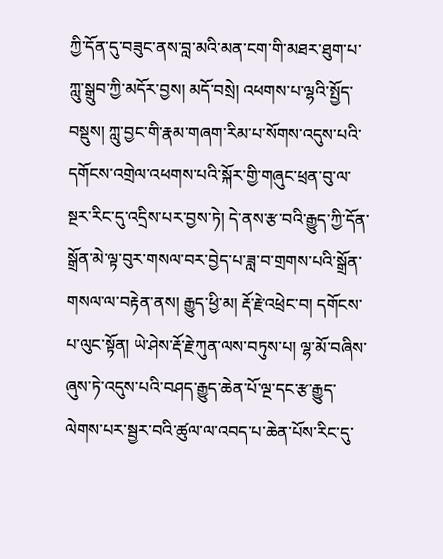ཀྱི་དོན་དུ་བཟུང་ནས་བླ་མའི་མན་ངག་གི་མཐར་ཐུག་པ་ཀླུ་སྒྲུབ་ཀྱི་མདོར་བྱས། མདོ་བསྲེ། འཕགས་པ་ལྷའི་སྤྱོད་བསྡུས། ཀླུ་བྱང་གི་རྣམ་གཞག་རིམ་པ་སོགས་འདུས་པའི་དགོངས་འགྲེལ་འཕགས་པའི་སྐོར་གྱི་གཞུང་ཕྲན་བུ་ལ་སྔར་རིང་དུ་འདྲིས་པར་བྱས་ཏེ། དེ་ནས་རྩ་བའི་རྒྱུད་ཀྱི་དོན་སྒྲོན་མེ་ལྟ་བུར་གསལ་བར་བྱེད་པ་ཟླ་བ་གྲགས་པའི་སྒྲོན་གསལ་ལ་བརྟེན་ནས། རྒྱུད་ཕྱི་མ། རྡོ་རྗེ་འཕྲེང་བ། དགོངས་པ་ལུང་སྟོན། ཡེ་ཤེས་རྡོ་རྗེ་ཀུན་ལས་བཏུས་པ། ལྷ་མོ་བཞིས་ཞུས་ཏེ་འདུས་པའི་བཤད་རྒྱུད་ཆེན་པོ་ལྔ་དང་རྩ་རྒྱུད་ལེགས་པར་སྦྱར་བའི་ཚུལ་ལ་འབད་པ་ཆེན་པོས་རིང་དུ་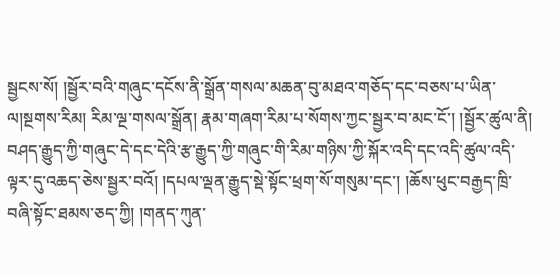སྦྱངས་སོ། །སྦྱོར་བའི་གཞུང་དངོས་ནི་སྒྲོན་གསལ་མཆན་བུ་མཐའ་གཅོད་དང་བཅས་པ་ཡིན་ལ།སྔགས་རིམ། རིམ་ལྔ་གསལ་སྒྲོན། རྣམ་གཞག་རིམ་པ་སོགས་ཀྱང་སྦྱར་བ་མང་ངོ་། །སྦྱོར་ཚུལ་ནི། བཤད་རྒྱུད་ཀྱི་གཞུང་དེ་དང་དེའི་རྩ་རྒྱུད་ཀྱི་གཞུང་གི་རིམ་གཉིས་ཀྱི་སྐོར་འདི་དང་འདི་ཚུལ་འདི་ལྟར་དུ་འཆད་ཅེས་སྦྱར་བའོ། །དཔལ་ལྡན་རྒྱུད་སྡེ་སྟོང་ཕྲག་སོ་གསུམ་དང་། །ཆོས་ཕུང་བརྒྱད་ཁྲི་བཞི་སྟོང་ཐམས་ཅད་ཀྱི། །གནད་ཀུན་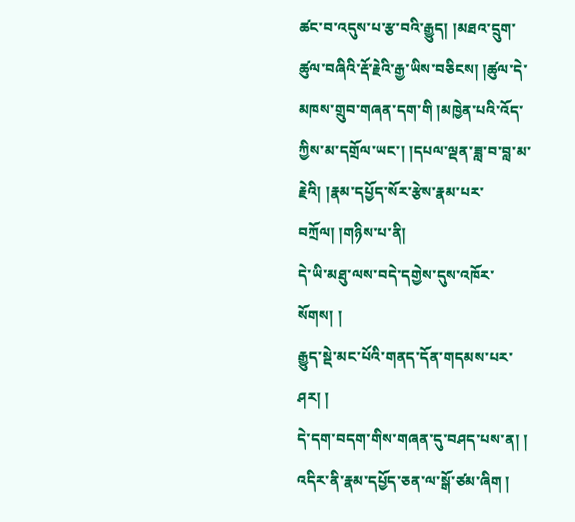ཚང་བ་འདུས་པ་རྩ་བའི་རྒྱུད། །མཐའ་དྲུག་ཚུལ་བཞིའི་རྡོ་རྗེའི་རྒྱ་ཡིས་བཅིངས། །ཚུལ་དེ་མཁས་གྲུབ་གཞན་དག་གི །མཁྱེན་པའི་འོད་ཀྱིས་མ་དགྲོལ་ཡང་། །དཔལ་ལྡན་ཟླ་བ་བླ་མ་རྗེའི། །རྣམ་དཔྱོད་སོར་རྩེས་རྣམ་པར་བཀྲོལ། །གཉིས་པ་ནི།
དེ་ཡི་མཐུ་ལས་བདེ་དགྱེས་དུས་འཁོར་སོགས། །
རྒྱུད་སྡེ་མང་པོའི་གནད་དོན་གདམས་པར་ཤར། །
དེ་དག་བདག་གིས་གཞན་དུ་བཤད་པས་ན། །
འདིར་ནི་རྣམ་དཔྱོད་ཅན་ལ་སྒོ་ཙམ་ཞིག །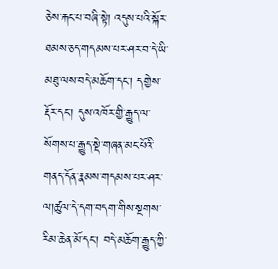ཅེས་རྐང་པ་བཞི་སྟེ། འདུས་པའི་སྐོར་ཐམས་ཅད་གདམས་པར་ཤར་བ་དེ་ཡི་མཐུ་ལས་བདེ་མཆོག་དང་། དགྱེས་རྡོར་དང་། དུས་འཁོར་གྱི་རྒྱུད་ལ་སོགས་པ་རྒྱུད་སྡེ་གཞན་མང་པོའི་གནད་དོན་རྣམས་གདམས་པར་ཤར་ལ།ཚུལ་དེ་དག་བདག་གིས་སྔགས་རིམ་ཆེན་མོ་དང་། བདེ་མཆོག་རྒྱུད་ཀྱི་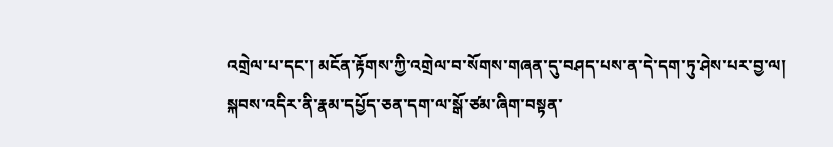འགྲེལ་པ་དང་། མངོན་རྟོགས་ཀྱི་འགྲེལ་བ་སོགས་གཞན་དུ་བཤད་པས་ན་དེ་དག་ཏུ་ཤེས་པར་བྱ་ལ། སྐབས་འདིར་ནི་རྣམ་དཔྱོད་ཅན་དག་ལ་སྒོ་ཙམ་ཞིག་བསྟན་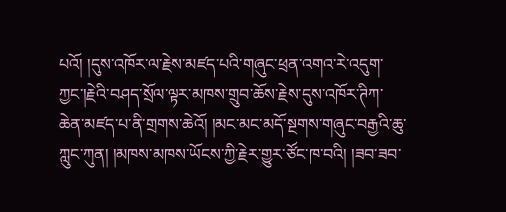པའོ། །དུས་འཁོར་ལ་རྗེས་མཛད་པའི་གཞུང་ཕྲན་འགའ་རེ་འདུག་ཀྱང་།རྗེའི་བཤད་སྲོལ་ལྟར་མཁས་གྲུབ་ཆོས་རྗེས་དུས་འཁོར་ཊིཀ་ཆེན་མཛད་པ་ནི་གྲགས་ཆེའོ། །མང་མང་མདོ་སྔགས་གཞུང་བརྒྱའི་ཆུ་ཀླུང་ཀུན། །མཁས་མཁས་ཡོངས་ཀྱི་རྗེར་གྱུར་ཙོང་ཁ་བའི། །ཟབ་ཟབ་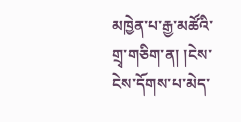མཁྱེན་པ་རྒྱ་མཚོའི་གྲྭ་གཅིག་ན། །ངེས་ངེས་དོགས་པ་མེད་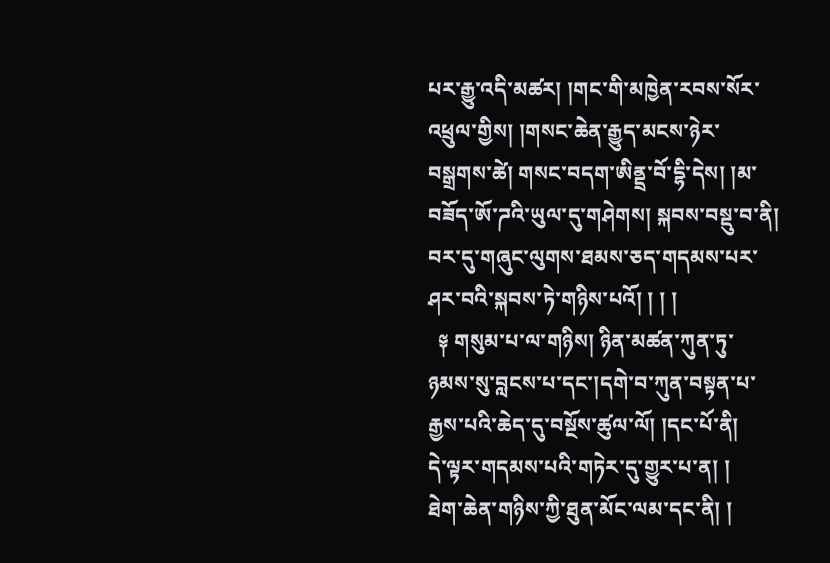པར་རྒྱུ་འདི་མཚར། །གང་གི་མཁྱེན་རབས་སོར་འཕྲུལ་གྱིས། །གསང་ཆེན་རྒྱུད་མངས་ཉེར་བསྒྲགས་ཚེ། གསང་བདག་ཨིནྡྲ་བོ་དྷི་དེས། །མ་བཟོད་ཨོ་ཌའི་ཡུལ་དུ་གཤེགས། སྐབས་བསྡུ་བ་ནི། བར་དུ་གཞུང་ལུགས་ཐམས་ཅད་གདམས་པར་ཤར་བའི་སྐབས་ཏེ་གཉིས་པའོ། ། ། །
  ༈ གསུམ་པ་ལ་གཉིས། ཉིན་མཚན་ཀུན་ཏུ་ཉམས་སུ་བླངས་པ་དང་།དགེ་བ་ཀུན་བསྟན་པ་རྒྱས་པའི་ཆེད་དུ་བསྔོས་ཚུལ་ལོ། །དང་པོ་ནི།
དེ་ལྟར་གདམས་པའི་གཏེར་དུ་གྱུར་པ་ན། །
ཐེག་ཆེན་གཉིས་ཀྱི་ཐུན་མོང་ལམ་དང་ནི། །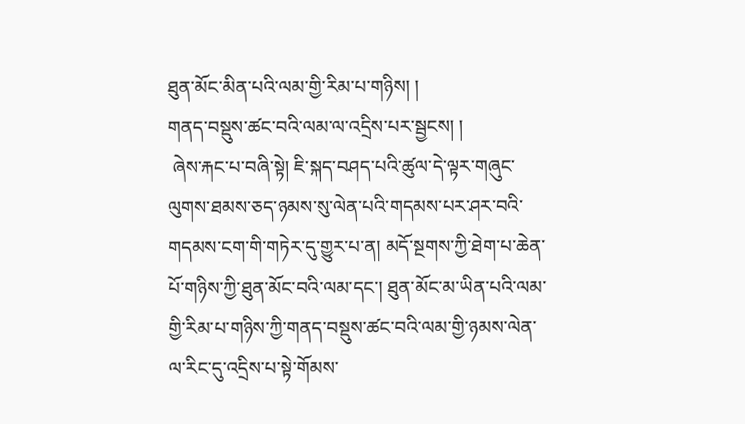ཐུན་མོང་མིན་པའི་ལམ་གྱི་རིམ་པ་གཉིས། །
གནད་བསྡུས་ཚང་བའི་ལམ་ལ་འདྲིས་པར་སྦྱངས། །
 ཞེས་རྐང་པ་བཞི་སྟེ། ཇི་སྐད་བཤད་པའི་ཚུལ་དེ་ལྟར་གཞུང་ལུགས་ཐམས་ཅད་ཉམས་སུ་ལེན་པའི་གདམས་པར་ཤར་བའི་གདམས་ངག་གི་གཏེར་དུ་གྱུར་པ་ན། མདོ་སྔགས་ཀྱི་ཐེག་པ་ཆེན་པོ་གཉིས་ཀྱི་ཐུན་མོང་བའི་ལམ་དང་། ཐུན་མོང་མ་ཡིན་པའི་ལམ་གྱི་རིམ་པ་གཉིས་ཀྱི་གནད་བསྡུས་ཚང་བའི་ལམ་གྱི་ཉམས་ལེན་ལ་རིང་དུ་འདྲིས་པ་སྟེ་གོམས་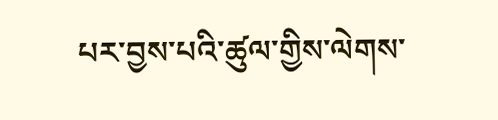པར་བྱས་པའི་ཚུལ་གྱིས་ལེགས་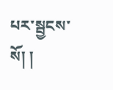པར་སྦྱངས་སོ། །